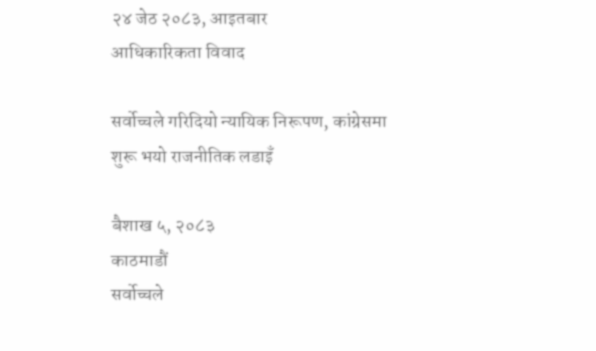२४ जेठ २०८३, आइतबार
आधिकारिकता विवाद

सर्वोच्चले गरिदियो न्यायिक निरूपण‚ कांग्रेसमा शुरू भयो राजनीतिक लडाइँ

बैशाख ५, २०८३
काठमाडौं
सर्वोच्चले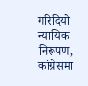गरिदियो न्यायिक निरूपण‚ कांग्रेसमा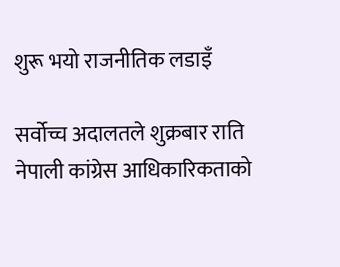शुरू भयो राजनीतिक लडाइँ

सर्वोच्च अदालतले शुक्रबार राति नेपाली कांग्रेस आधिकारिकताको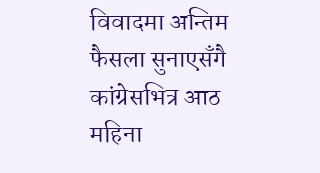विवादमा अन्तिम फैसला सुनाएसँगै कांग्रेसभित्र आठ महिना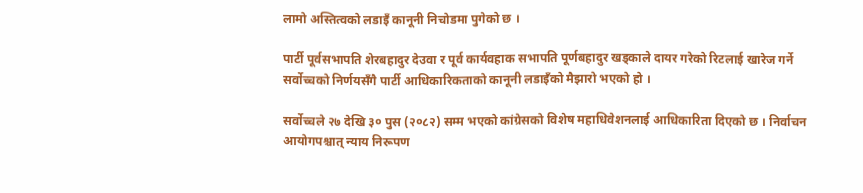लामो अस्तित्वको लडाइँ कानूनी निचोडमा पुगेको छ ।

पार्टी पूर्वसभापति शेरबहादुर देउवा र पूर्व कार्यवहाक सभापति पूर्णबहादुर खड्काले दायर गरेको रिटलाई खारेज गर्ने सर्वोच्चको निर्णयसँगै पार्टी आधिकारिकताको कानूनी लडाइँको मैझारो भएको हो ।

सर्वोच्चले २७ देखि ३० पुस (२०८२) सम्म भएको कांग्रेसको विशेष महाधिवेशनलाई आधिकारिता दिएको छ । निर्वाचन आयोगपश्चात् न्याय निरूपण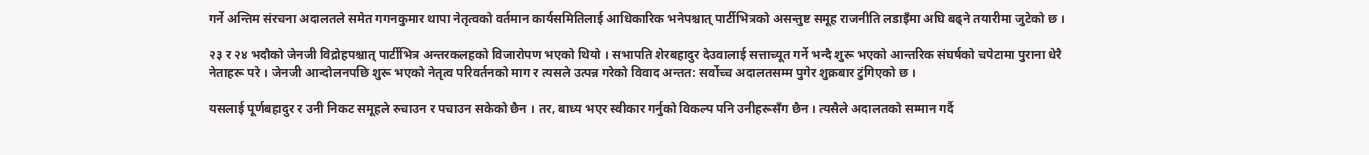गर्ने अन्तिम संरचना अदालतले समेत गगनकुमार थापा नेतृत्वको वर्तमान कार्यसमितिलाई आधिकारिक भनेपश्चात् पार्टीभित्रको असन्तुष्ट समूह राजनीति लडाइँमा अघि बढ्ने तयारीमा जुटेको छ ।

२३ र २४ भदौको जेनजी विद्रोहपश्चात् पार्टीभित्र अन्तरकलहको विजारोपण भएको थियो । सभापति शेरबहादुर देउवालाई सत्ताच्यूत गर्ने भन्दै शुरू भएको आन्तरिक संघर्षको चपेटामा पुराना धेरै नेताहरू परे । जेनजी आन्दोलनपछि शुरू भएको नेतृत्व परिवर्तनको माग र त्यसले उत्पन्न गरेको विवाद अन्तत: सर्वोच्च अदालतसम्म पुगेर शुक्रबार टुंगिएको छ ।

यसलाई पूर्णबहादुर र उनी निकट समूहले रुचाउन र पचाउन सकेको छैन । तर‚ बाध्य भएर स्वीकार गर्नुको विकल्प पनि उनीहरूसँग छैन । त्यसैले अदालतको सम्मान गर्दै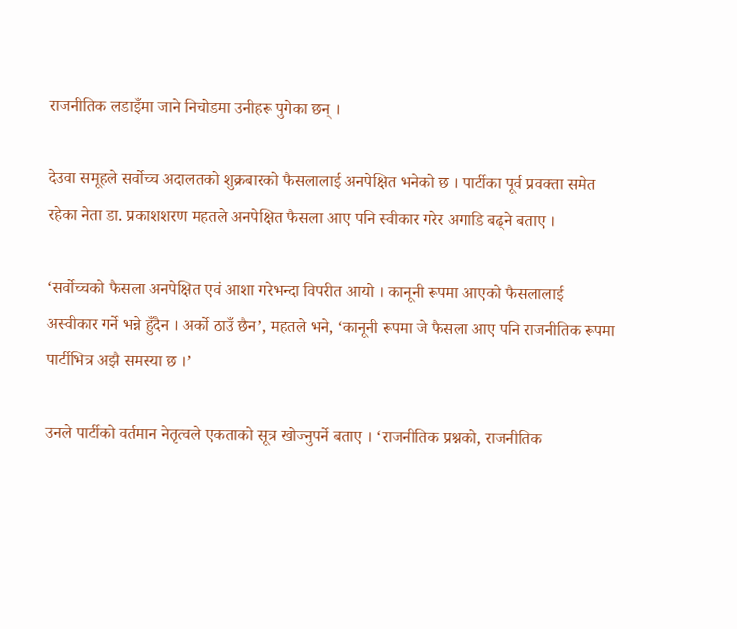राजनीतिक लडाइँमा जाने निचोडमा उनीहरू पुगेका छन् ।

देउवा समूहले सर्वोच्च अदालतको शुक्रबारको फैसलालाई अनपेक्षित भनेको छ । पार्टीका पूर्व प्रवक्ता समेत रहेका नेता डा. प्रकाशशरण महतले अनपेक्षित फैसला आए पनि स्वीकार गरेर अगाडि बढ्ने बताए ।

‘सर्वोच्चको फैसला अनपेक्षित एवं आशा गरेभन्दा विपरीत आयो । कानूनी रूपमा आएको फैसलालाई अस्वीकार गर्ने भन्ने हुँदैन । अर्को ठाउँ छैन’, महतले भने, ‘कानूनी रूपमा जे फैसला आए पनि राजनीतिक रूपमा पार्टीभित्र अझै समस्या छ ।’

उनले पार्टीको वर्तमान नेतृत्वले एकताको सूत्र खोज्नुपर्ने बताए । ‘राजनीतिक प्रश्नको, राजनीतिक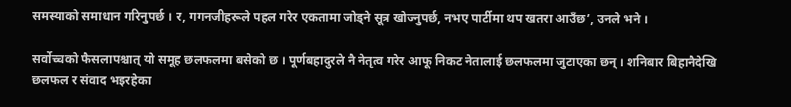समस्याको समाधान गरिनुपर्छ । र, गगनजीहरूले पहल गरेर एकतामा जोड्ने सूत्र खोज्नुपर्छ, नभए पार्टीमा थप खतरा आउँछ’, उनले भने ।

सर्वोच्चको फैसलापश्चात् यो समूह छलफलमा बसेको छ । पूर्णबहादुरले नै नेतृत्व गरेर आफू निकट नेतालाई छलफलमा जुटाएका छन् । शनिबार बिहानैदेखि छलफल र संवाद भइरहेका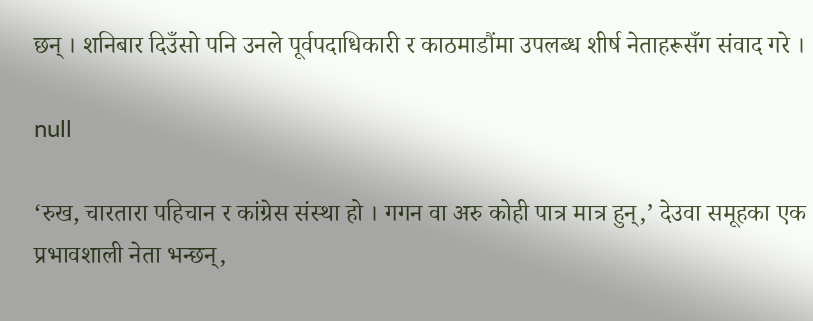छन् । शनिबार दिउँसो पनि उनले पूर्वपदाधिकारी र काठमाडौंमा उपलब्ध शीर्ष नेताहरूसँग संवाद गरे ।

null

‘रुख, चारतारा पहिचान र कांग्रेस संस्था हो । गगन वा अरु कोही पात्र मात्र हुन्‚’ देउवा समूहका एक प्रभावशाली नेता भन्छन्‚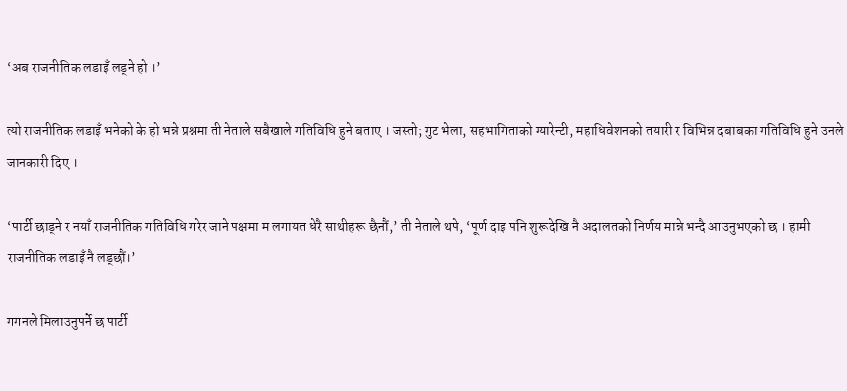‘अब राजनीतिक लडाइँ लड्ने हो ।’

त्यो राजनीतिक लडाइँ भनेको के हो भन्ने प्रश्नमा ती नेताले सबैखाले गतिविधि हुने बताए । जस्तो; गुट भेला‚ सहभागिताको ग्यारेन्टी‚ महाधिवेशनको तयारी र विभिन्न दबाबका गतिविधि हुने उनले जानकारी दिए ।

‘पार्टी छाड्ने र नयाँ राजनीतिक गतिविधि गरेर जाने पक्षमा म लगायत धेरै साथीहरू छैनौं‚’ ती नेताले थपे‚ ‘पूर्ण दाइ पनि शुरूदेखि नै अदालतको निर्णय मान्ने भन्दै आउनुभएको छ । हामी राजनीतिक लडाइँ नै लड्छौं।’

गगनले मिलाउनुपर्ने छ पार्टी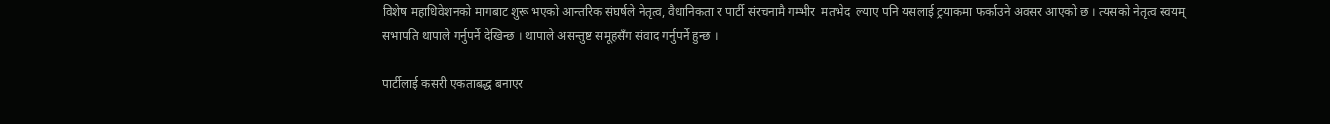विशेष महाधिवेशनको मागबाट शुरू भएको आन्तरिक संघर्षले नेतृत्व, वैधानिकता र पार्टी संरचनामै गम्भीर  मतभेद  ल्याए पनि यसलाई ट्रयाकमा फर्काउने अवसर आएको छ । त्यसको नेतृत्व स्वयम् सभापति थापाले गर्नुपर्ने देखिन्छ । थापाले असन्तुष्ट समूहसँग संवाद गर्नुपर्ने हुन्छ ।

पार्टीलाई कसरी एकताबद्ध बनाएर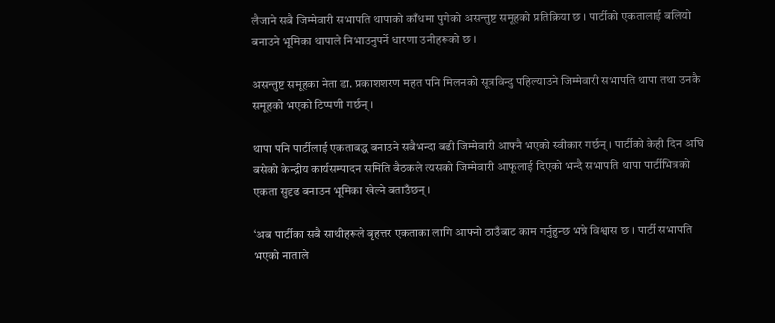लैजाने सबै जिम्मेवारी सभापति थापाको काँधमा पुगेको असन्तुष्ट समूहको प्रतिक्रिया छ । पार्टीको एकतालाई बलियो बनाउने भूमिका थापाले निभाउनुपर्ने धारणा उनीहरूको छ ।

असन्तुष्ट समूहका नेता डा. प्रकाशशरण महत पनि मिलनको सूत्रविन्दु पहिल्याउने जिम्मेवारी सभापति थापा तथा उनकै समूहको भएको टिप्पणी गर्छन् ।

थापा पनि पार्टीलाई एकताबद्ध बनाउने सबैभन्दा बढी जिम्मेवारी आफ्नै भएको स्वीकार गर्छन् । पार्टीको केही दिन अघि बसेको केन्द्रीय कार्यसम्पादन समिति बैठकले त्यसको जिम्मेवारी आफूलाई दिएको भन्दै सभापति थापा पार्टीभित्रको एकता सुदृढ बनाउन भूमिका खेल्ने बताउँछन् ।

‘अब पार्टीका सबै साथीहरूले बृहत्तर एकताका लागि आफ्नो ठाउँबाट काम गर्नुहुन्छ भन्ने विश्वास छ । पार्टी सभापति भएको नाताले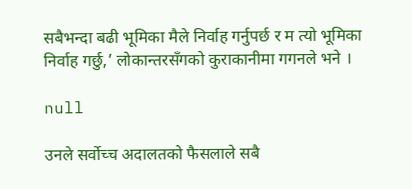सबैभन्दा बढी भूमिका मैले निर्वाह गर्नुपर्छ र म त्यो भूमिका निर्वाह गर्छु,’ लोकान्तरसँगको कुराकानीमा गगनले भने ।

null

उनले सर्वोच्च अदालतको फैसलाले सबै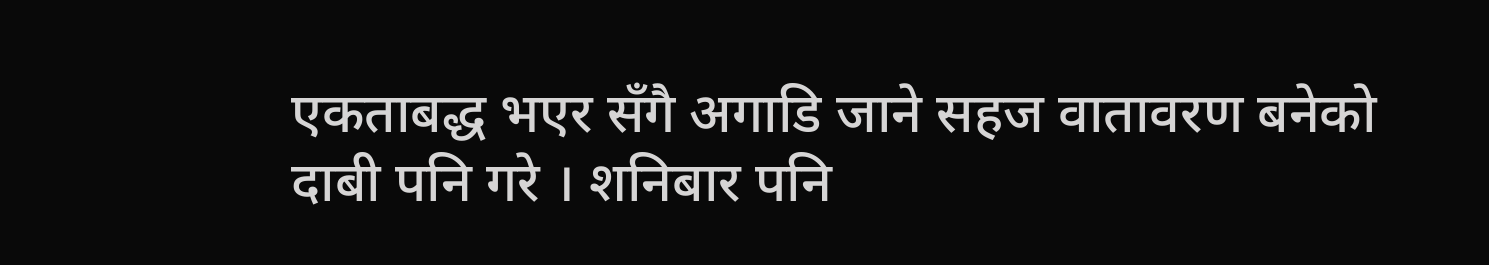एकताबद्ध भएर सँगै अगाडि जाने सहज वातावरण बनेको दाबी पनि गरे । शनिबार पनि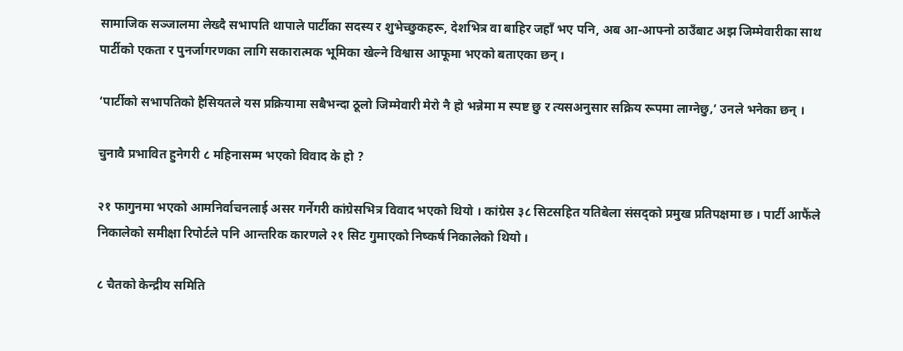सामाजिक सञ्जालमा लेख्दै सभापति थापाले पार्टीका सदस्य र शुभेच्छुकहरू, देशभित्र वा बाहिर जहाँ भए पनि, अब आ-आफ्नो ठाउँबाट अझ जिम्मेवारीका साथ पार्टीको एकता र पुनर्जागरणका लागि सकारात्मक भूमिका खेल्ने विश्वास आफूमा भएको बताएका छन् ।

‘पार्टीको सभापतिको हैसियतले यस प्रक्रियामा सबैभन्दा ठूलो जिम्मेवारी मेरो नै हो भन्नेमा म स्पष्ट छु र त्यसअनुसार सक्रिय रूपमा लाग्नेछु‚’ उनले भनेका छन् ।

चुनावै प्रभावित हुनेगरी ८ महिनासम्म भएको विवाद के हो ?

२१ फागुनमा भएको आमनिर्वाचनलाई असर गर्नेगरी कांग्रेसभित्र विवाद भएको थियो । कांग्रेस ३८ सिटसहित यतिबेला संसद्को प्रमुख प्रतिपक्षमा छ । पार्टी आफैंले निकालेको समीक्षा रिपोर्टले पनि आन्तरिक कारणले २१ सिट गुमाएको निष्कर्ष निकालेको थियो ।

८ चैतको केन्द्रीय समिति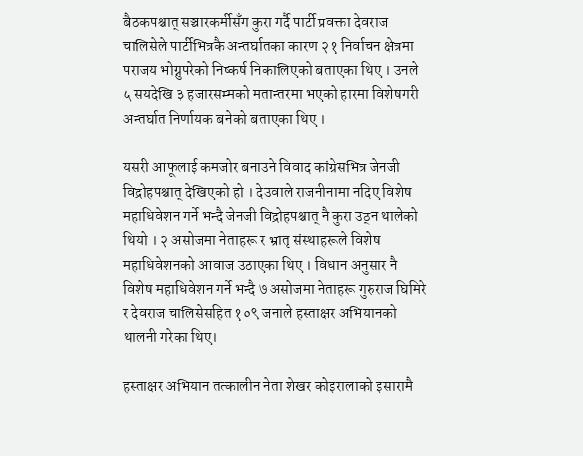बैठकपश्चात् सञ्चारकर्मीसँग कुरा गर्दै पार्टी प्रवक्ता देवराज चालिसेले पार्टीभित्रकै अन्तर्घातका कारण २१ निर्वाचन क्षेत्रमा पराजय भोग्नुपरेको निष्कर्ष निकालिएको बताएका थिए । उनले ५ सयदेखि ३ हजारसम्मको मतान्तरमा भएको हारमा विशेषगरी अन्तर्घात निर्णायक बनेको बताएका थिए ।

यसरी आफूलाई कमजोर बनाउने विवाद कांग्रेसभित्र जेनजी विद्रोहपश्चात् देखिएको हो । देउवाले राजनीनामा नदिए विशेष महाधिवेशन गर्ने भन्दै जेनजी विद्रोहपश्चात् नै कुरा उठ्न थालेको थियो । २ असोजमा नेताहरू र भ्रातृ संस्थाहरूले विशेष महाधिवेशनको आवाज उठाएका थिए । विधान अनुसार नै विशेष महाधिवेशन गर्ने भन्दै ७ असोजमा नेताहरू गुरुराज घिमिरे र देवराज चालिसेसहित १०९ जनाले हस्ताक्षर अभियानको थालनी गरेका थिए।

हस्ताक्षर अभियान तत्कालीन नेता शेखर कोइरालाको इसारामै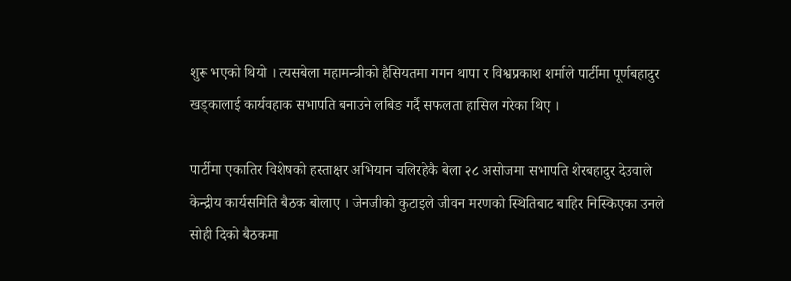शुरू भएको थियो । त्यसबेला महामन्त्रीको हैसियतमा गगन थापा र विश्वप्रकाश शर्माले पार्टीमा पूर्णबहादुर खड्कालाई कार्यवहाक सभापति बनाउने लबिङ गर्दै सफलता हासिल गरेका थिए ।

पार्टीमा एकातिर विशेषको हस्ताक्षर अभियान चलिरहेकै बेला २८ असोजमा सभापति शेरबहादुर देउवाले केन्द्रीय कार्यसमिति बैठक बोलाए । जेनजीको कुटाइले जीवन मरणको स्थितिबाट बाहिर निस्किएका उनले सोही दिको बैठकमा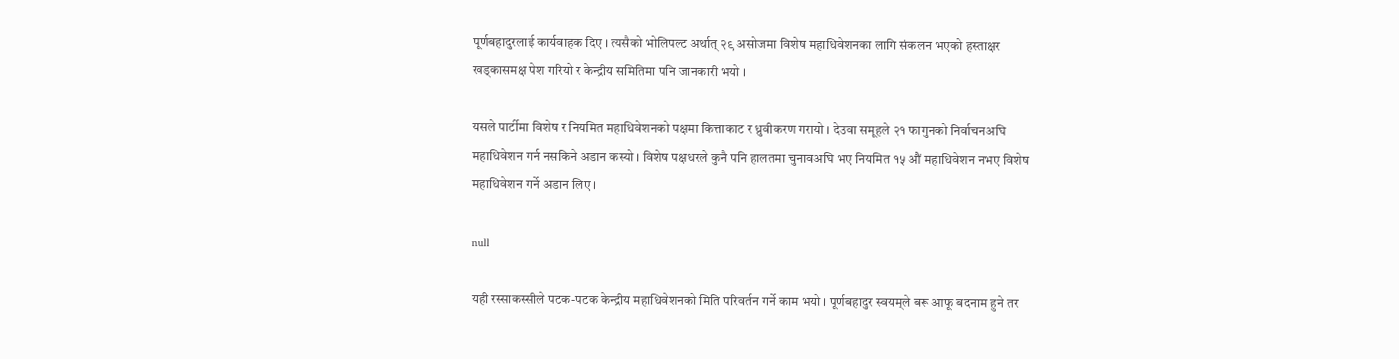पूर्णबहादुरलाई कार्यवाहक दिए । त्यसैको भोलिपल्ट अर्थात् २९ असोजमा विशेष महाधिवेशनका लागि संकलन भएको हस्ताक्षर खड्कासमक्ष पेश गरियो र केन्द्रीय समितिमा पनि जानकारी भयो ।

यसले पार्टीमा विशेष र नियमित महाधिवेशनको पक्षमा कित्ताकाट र ध्रुवीकरण गरायो । देउवा समूहले २१ फागुनको निर्वाचनअघि महाधिवेशन गर्न नसकिने अडान कस्यो । विशेष पक्षधरले कुनै पनि हालतमा चुनावअघि भए नियमित १५ औं महाधिवेशन नभए विशेष महाधिवेशन गर्ने अडान लिए ।

null

यही रस्साकस्सीले पटक-पटक केन्द्रीय महाधिवेशनको मिति परिवर्तन गर्ने काम भयो । पूर्णबहादुर स्वयम्‌ले बरू आफू बदनाम हुने तर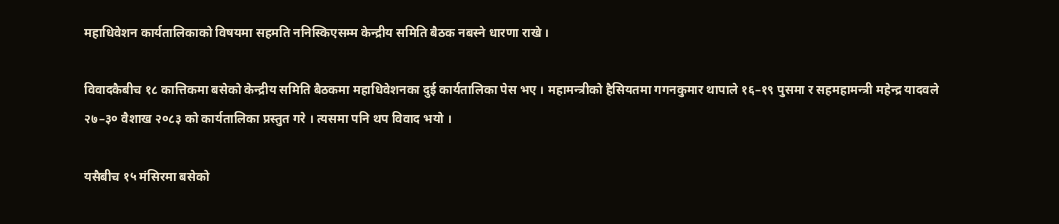महाधिवेशन कार्यतालिकाको विषयमा सहमति ननिस्किएसम्म केन्द्रीय समिति बैठक नबस्ने धारणा राखे ।

विवादकैबीच १८ कात्तिकमा बसेको केन्द्रीय समिति बैठकमा महाधिवेशनका दुई कार्यतालिका पेस भए । महामन्त्रीको हैसियतमा गगनकुमार थापाले १६–१९ पुसमा र सहमहामन्त्री महेन्द्र यादवले २७–३० वैशाख २०८३ को कार्यतालिका प्रस्तुत गरे । त्यसमा पनि थप विवाद भयो ।

यसैबीच १५ मंसिरमा बसेको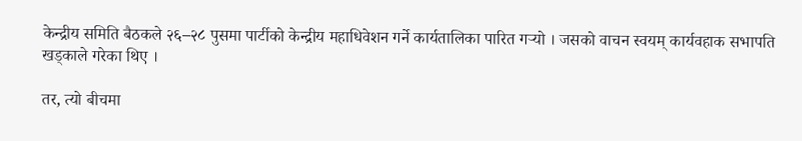केन्द्रीय समिति बैठकले २६–२८ पुसमा पार्टीको केन्द्रीय महाधिवेशन गर्ने कार्यतालिका पारित गर्‍यो । जसको वाचन स्वयम् कार्यवहाक सभापति खड्काले गरेका थिए ।

तर‚ त्यो बीचमा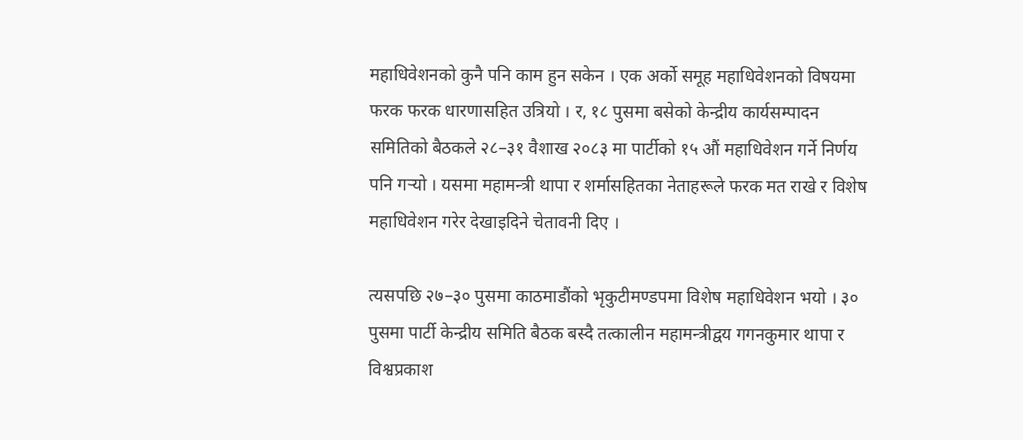महाधिवेशनको कुनै पनि काम हुन सकेन । एक अर्को समूह महाधिवेशनको विषयमा फरक फरक धारणासहित उत्रियो । र‚ १८ पुसमा बसेको केन्द्रीय कार्यसम्पादन समितिको बैठकले २८–३१ वैशाख २०८३ मा पार्टीको १५ औं महाधिवेशन गर्ने निर्णय पनि गर्‍यो । यसमा महामन्त्री थापा र शर्मासहितका नेताहरूले फरक मत राखे र विशेष महाधिवेशन गरेर देखाइदिने चेतावनी दिए ।

त्यसपछि २७–३० पुसमा काठमाडौंको भृकुटीमण्डपमा विशेष महाधिवेशन भयो । ३० पुसमा पार्टी केन्द्रीय समिति बैठक बस्दै तत्कालीन महामन्त्रीद्वय गगनकुमार थापा र विश्वप्रकाश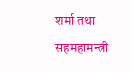शर्मा तथा सहमहामन्त्री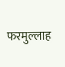फरमुल्लाह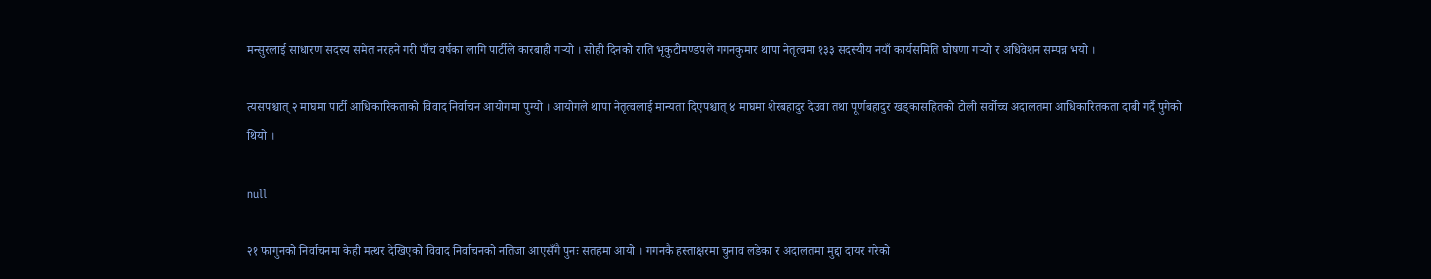मन्सुरलाई साधारण सदस्य समेत नरहने गरी पाँच वर्षका लागि पार्टीले कारबाही गर्‍यो । सोही दिनको राति भृकुटीमण्डपले गगनकुमार थापा नेतृत्वमा १३३ सदस्यीय नयाँ कार्यसमिति घोषणा गर्‍यो र अधिवेशन सम्पन्न भयो ।

त्यसपश्चात् २ माघमा पार्टी आधिकारिकताको विवाद निर्वाचन आयोगमा पुग्यो । आयोगले थापा नेतृत्वलाई मान्यता दिएपश्चात् ४ माघमा शेरबहादुर देउवा तथा पूर्णबहादुर खड्कासहितको टोली सर्वोच्च अदालतमा आधिकारितकता दाबी गर्दै पुगेको थियो ।

null

२१ फागुनको निर्वाचनमा केही मत्थर देखिएको विवाद निर्वाचनको नतिजा आएसँगै पुनः सतहमा आयो । गगनकै हस्ताक्षरमा चुनाव लडेका र अदालतमा मुद्दा दायर गरेको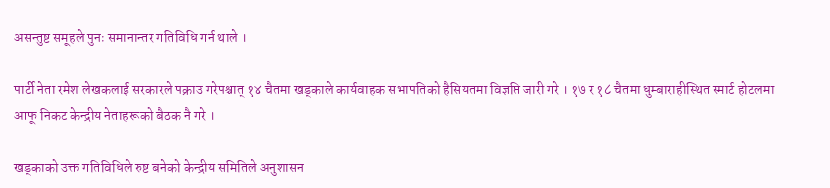असन्तुष्ट समूहले पुनः समानान्तर गतिविधि गर्न थाले ।

पार्टी नेता रमेश लेखकलाई सरकारले पक्राउ गरेपश्चात् १४ चैतमा खड्काले कार्यवाहक सभापतिको हैसियतमा विज्ञप्ति जारी गरे । १७ र १८ चैतमा धुम्बाराहीस्थित स्मार्ट होटलमा आफू निकट केन्द्रीय नेताहरूको बैठक नै गरे ।

खड्काको उक्त गतिविधिले रुष्ट बनेको केन्द्रीय समितिले अनुशासन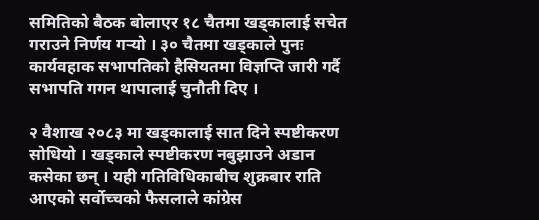समितिको बैठक बोलाएर १८ चैतमा खड्कालाई सचेत गराउने निर्णय गर्‍यो । ३० चैतमा खड्काले पुनः कार्यवहाक सभापतिको हैसियतमा विज्ञप्ति जारी गर्दै सभापति गगन थापालाई चुनौती दिए ।

२ वैशाख २०८३ मा खड्कालाई सात दिने स्पष्टीकरण सोधियो । खड्काले स्पष्टीकरण नबुझाउने अडान कसेका छन् । यही गतिविधिकाबीच शुक्रबार राति आएको सर्वोच्चको फैसलाले कांग्रेस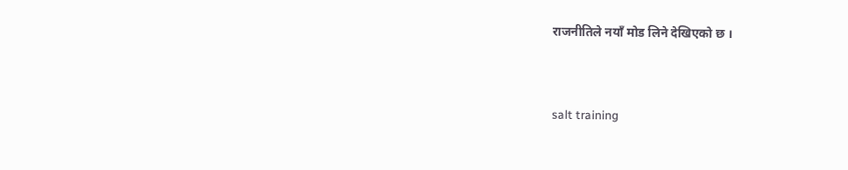राजनीतिले नयाँ मोड लिने देखिएको छ ।


salt training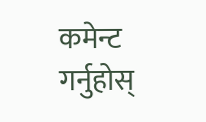कमेन्ट गर्नुहोस्